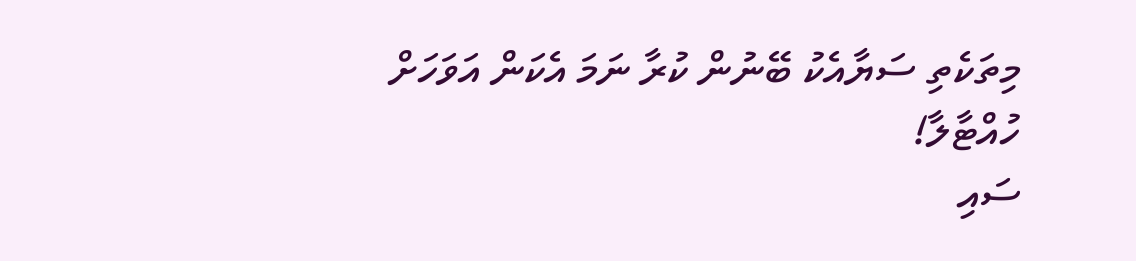މިތަކެތި ސަޔާއެކު ބޭނުން ކުރާ ނަމަ އެކަން އަވަހަށް ހުއްޓާލާ!
ސައި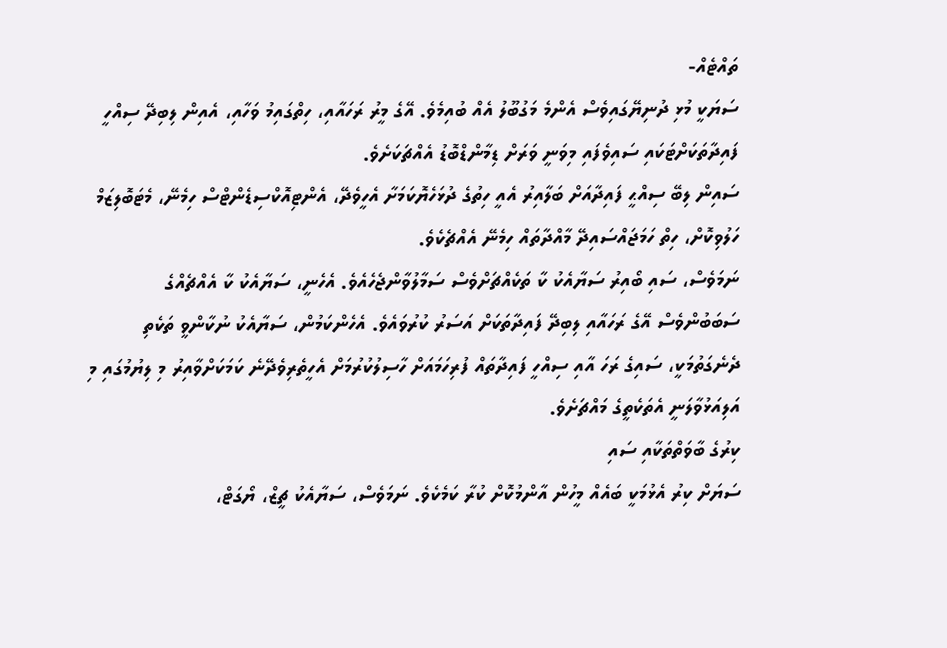ތައްޓެއް-
ސަޔަކީ މުޅި ދުނިޔޭގައިވެސް އެންމެ މަގުބޫލު އެއް ބުއިމެވެ. އޭގެ މީރު ރަހައާއި، ހިތްގައިމު ވަހާއި، އެއިން ލިބިދޭ ސިއްހީ ފައިދާތަކަށްޓަކައި ސައިވެފައި މިވަނީ ވަރަށް ޑިމާންޑްބޮޑު އެއްޗަކަށެވެ.
ސައިން ލިބޭ ސިއްޙީ ފައިދާއަށް ބަލާއިރު އެއީ ހިތުގެ ދުޅަހެޔޮކަމަށާ އެހީވެދޭ، އެންޓިއޮކްސިޑެންޓްސް ހިމެނޭ، މެޓަބޮލިޒަމް ހަލުވިކޮށް، ހިތް ހަމަޖައްސައިދޭ މާއްދާތައް ހިމެނޭ އެއްޗެކެވެ.
ނަމަވެސް، ސައި ބޯއިރު ސަޔާއެކު ކާ ތަކެއްޗަށްވެސް ސަމާލުވާންޖެހެއެވެ. އެހެނީ، ސަޔާއެކު ކާ އެއްޗެއްގެ ސަބަބުންވެސް އޭގެ ރަހައާއި ލިބިދޭ ފައިދާތަކަށް އަސަރު ކުރުވައެވެ. އެހެންކަމުން، ސަޔާއެކު ނުކާންވީ ތަކެތި ދެނެގަތުމަކީ، ސައިގެ ރަހަ އާއި ސިއްހީ ފައިދާތައް ފުރިހަމައަށް ހާސިލުކުރުމަށް އެހީތެރިވެދޭނެ ކަމަކަށްވާއިރު މި ލިޔުމުގައި މި އަލިއަޅުވާލަނީ އެތަކެތީގެ މައްޗަށެވެ.
ކިރުގެ ބާވަތްތަކާއި ސައި
ސަޔަށް ކިރު އެޅުމަކީ ބައެއް މީހުން އާންމުކޮށް ކުރާ ކަމެކެވެ. ނަމަވެސް، ސަޔާއެކު ޗީޒް، ޔޯގަޓް،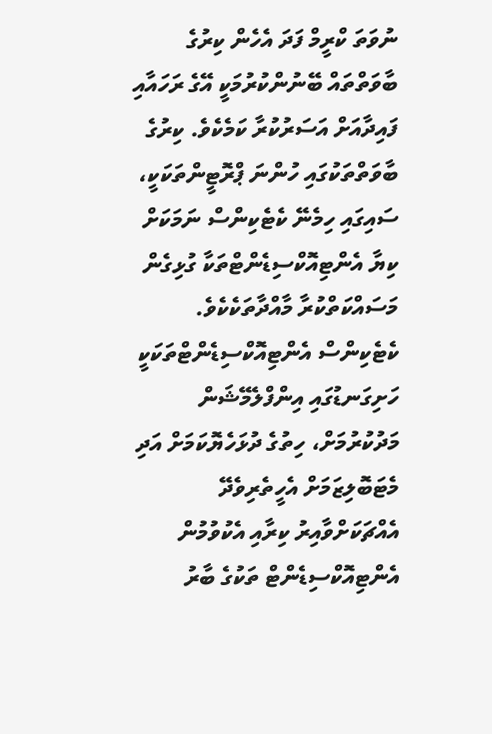ނުވަތަ ކްރީމް ފަދަ އެހެން ކިރުގެ ބާވަތްތައް ބޭނުންކުރުމަކީ އޭގެ ރަހައާއި ފައިދާއަށް އަސަރުކުރާ ކަމެކެވެ. ކިރުގެ ބާވަތްތަކުގައި ހުންނަ ޕްރޮޓީންތަކަކީ، ސައިގައި ހިމެނޭ ކެޓެކިންސް ނަމަކަށް ކިޔާ އެންޓިއޮކްސިޑެންޓްތަކާ ގުޅިގެން މަސައްކަތްކުރާ މާއްދާތަކެކެވެ.
ކެޓެކިންސް އެންޓިއޮކްސިޑެންޓްތަކަކީ ހަށިގަނޑުގައި އިންފްލެމޭޝަން މަދުކުރުމަށް، ހިތުގެ ދުޅަހެޔޮކަމަށް އަދި މެޓަބޮލިޒަމަށް އެހީތެރިވެދޭ އެއްޗަކަށްވާއިރު ކިރާއި އެކުވުމުން އެންޓިއޮކްސިޑެންޓް ތަކުގެ ބާރު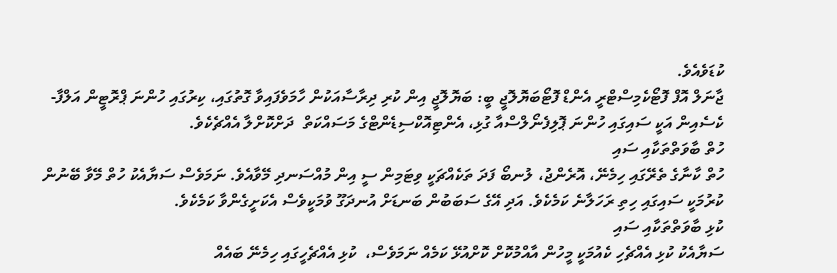ކުޑަވެއެވެ.
ޖާނަލް އޮފް ފޮޓޯކެމިސްޓްރީ އެންޑް ފޮޓޯބަޔޮލޮޖީ ބީ: ބަޔޮލޮޖީ އިން ކުރި ދިރާސާއަކުން ހާމަވެފައިވާ ގޮތުގައި، ކިރުގައި ހުންނަ ޕްރޮޓީން އަލްފާ-ކެސެއިން އަކީ ސައިގައި ހުންނަ ޕޮލިފެނޯލްސްއާ ގުޅި، އެންޓިއޮކްސިޑެންޓްގެ މަސައްކަތް  ދަށްކޮށްލާ އެއްޗެކެވެ.
ހުތް ބާވަތްތަކާއި ސައި
ހުތް ކާނާގެ ތެރޭގައި ހިމެނޭ، އޮރެންޖު، ލުނބޯ ފަދަ ތަކެއްޗަކީ ވިޓަމިން ސީ އިން މުއްސަނދި މޭވާއެވެ. ނަމަވެސް ސަޔާއެކު ހުތް މޭވާ ބޭނުން ކުރުމަކީ ސައިގައި ހިތި ރަހަލާނެ ކަމެކެވެ. އަދި އޭގެ ސަބަބުން ބަނޑަށް އުނދަގޫ ވުމަކީވެސް އެކަށީގެންވާ ކަމެކެވެ.
ކުޅި ބާވަތްތަކާއި ސައި
ސަޔާއެކު ކުޅި އެއްޗެހި ކެއުމަކީ މީހުން އާއްމުކޮށް ކޮށްއުޅޭ ކަމެއް ނަމަވެސް،  ކުޅި އެއްޗެހީގައި ހިމެނޭ ބައެއް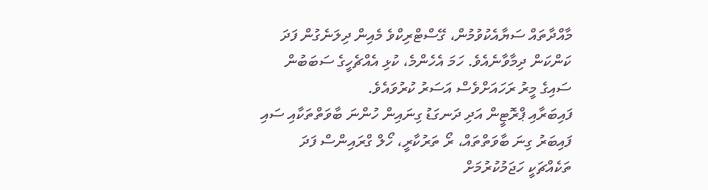މާއްދާތައް ސަޔާއެކުވުމުން، ގޭސްޓްރިކްވެ މެއިން ދިލަނެގުން ފަދަ ކަންކަން ދިމާވާނެއެވެ. ހަމަ އެހެންމެ، ކުޅި އެއްޗެހީގެ ސަބަބުން ސައިގެ މީރު ރަހައަށްވެސް އަސަރު ކުރުވައެވެ.
ފައިބަރާއި ޕްރޮޓީން އަދި ދަނގަޑު ގިނައިން ހުންނަ ބާވަތްތަކާއި ސައި
ފައިބަރު ގިނަ ބާވަތްތައް، ރޯ ތަރުކާރީ، ހޯލް ގްރައިންސް ފަދަ ތަކެއްޗަކީ ހަޖަމުކުރުމަށް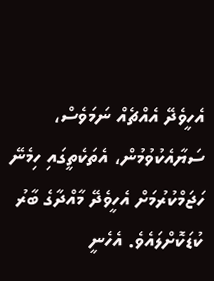އެހީވެދޭ އެއްޗެއް ނަމަވެސް، ސަޔާއެކުވުމުން، އެތަކެތީގައި ހިމެނޭ ހަޖަމްކުރުމަށް އެހީވެދޭ މާއްދާގެ ބާރު ކުޑަކޮށްލައެވެ. އެހެނީ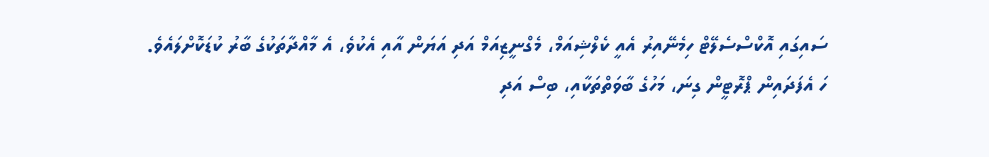ސައިގައި އޮކްސްސެލޭޓް ހިމެނޭއިރު އެއީ ކެލްޝިއަމް، މެގްނީޒިއަމް އަދި އަޔަން އާއި އެކުވެ، އެ މާއްދާތަކުގެ ބާރު ކުޑަކޮށްލައެވެ.
ހަ އެފަދައިން ޕްރޮޓީން ގިނަ، މަހުގެ ބާވަތްތަކާއި، ބިސް އަދި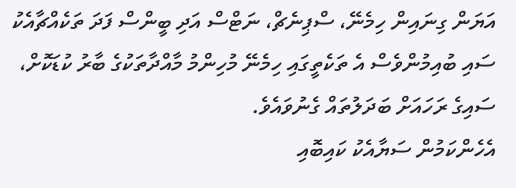އަޔަން ގިނައިން ހިމެނޭ، ސްޕިނެޗް، ނަޓްސް އަދި ބީންސް ފަދަ ތަކެއްޗާއެކު ސައި ބުއިމުންވެސް އެ ތަކެތީގައި ހިމެނޭ މުހިންމު މާއްދާތަކުގެ ބާރު ކުޑަކޮށް، ސައިގެ ރަހައަށް ބަދަލުތައް ގެނުވައެވެ.
އެހެންކަމުން ސަޔާއެކު ކައިބޮއި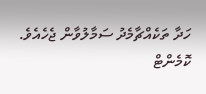ހަދާ ތަކެއްޗާމެދު ސަމާލުވާން ޖެހެއެވެ.
ކޮމެންޓް